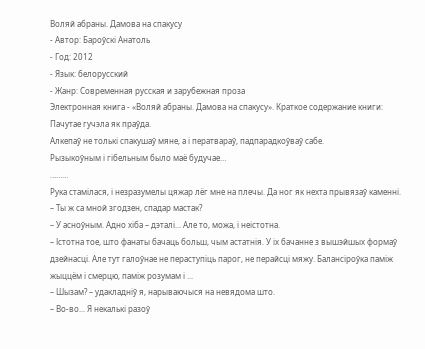Воляй абраны. Дамова на спакусу
- Автор: Бароўскі Анатоль
- Год: 2012
- Язык: белорусский
- Жанр: Современная русская и зарубежная проза
Электронная книга - «Воляй абраны. Дамова на спакусу». Краткое содержание книги:
Пачутае гучэла як праўда.
Алкепаў не толькі спакушаў мяне, а і ператвараў, падпарадкоўваў сабе.
Рызыкоўным і гібельным было маё будучае…
………
Рука стамілася, і незразумелы цяжар лёг мне на плечы. Да ног як нехта прывязаў каменні.
– Ты ж са мной згодзен, спадар мастак?
– У асноўным. Адно хіба – дэталі... Але то, можа, і неістотна.
– Істотна тое, што фанаты бачаць больш, чым астатнія. У іх бачанне з вышэйшых формаў дзейнасці. Але тут галоўнае не пераступіць парог, не перайсці мяжу. Балансіроўка паміж жыццём і смерцю, паміж розумам і ...
– Шызам? – удакладніў я, нарываючыся на невядома што.
– Во-во... Я некалькі разоў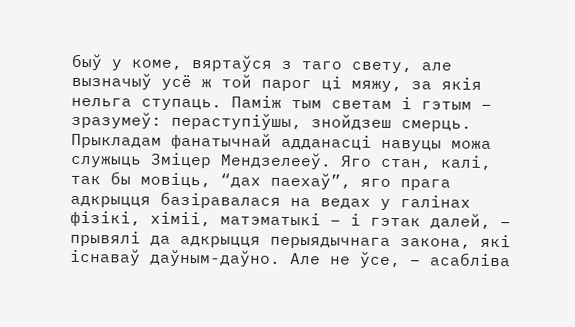быў у коме, вяртаўся з таго свету, але вызначыў усё ж той парог ці мяжу, за якія нельга ступаць. Паміж тым светам і гэтым – зразумеў: пераступіўшы, знойдзеш смерць. Прыкладам фанатычнай адданасці навуцы можа служыць Зміцер Мендзелееў. Яго стан, калі, так бы мовіць, “дах паехаў”, яго прага адкрыцця базіравалася на ведах у галінах фізікі, хіміі, матэматыкі – і гэтак далей, – прывялі да адкрыцця перыядычнага закона, які існаваў даўным-даўно. Але не ўсе, – асабліва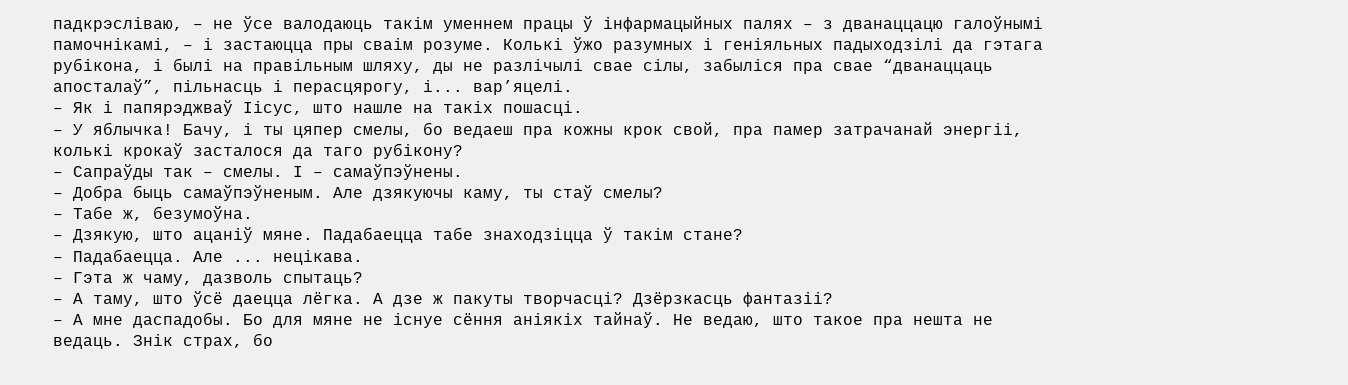падкрэсліваю, – не ўсе валодаюць такім уменнем працы ў інфармацыйных палях – з дванаццацю галоўнымі памочнікамі, – і застаюцца пры сваім розуме. Колькі ўжо разумных і геніяльных падыходзілі да гэтага рубікона, і былі на правільным шляху, ды не разлічылі свае сілы, забыліся пра свае “дванаццаць апосталаў”, пільнасць і перасцярогу, і... вар’яцелі.
– Як і папярэджваў Іісус, што нашле на такіх пошасці.
– У яблычка! Бачу, і ты цяпер смелы, бо ведаеш пра кожны крок свой, пра памер затрачанай энергіі, колькі крокаў засталося да таго рубікону?
– Сапраўды так – смелы. І – самаўпэўнены.
– Добра быць самаўпэўненым. Але дзякуючы каму, ты стаў смелы?
– Табе ж, безумоўна.
– Дзякую, што ацаніў мяне. Падабаецца табе знаходзіцца ў такім стане?
– Падабаецца. Але ... нецікава.
– Гэта ж чаму, дазволь спытаць?
– А таму, што ўсё даецца лёгка. А дзе ж пакуты творчасці? Дзёрзкасць фантазіі?
– А мне даспадобы. Бо для мяне не існуе сёння аніякіх тайнаў. Не ведаю, што такое пра нешта не ведаць. Знік страх, бо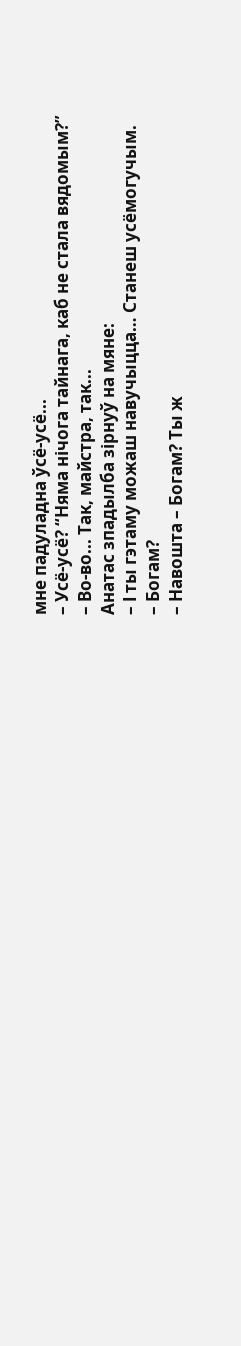мне падуладна ўсё-усё...
– Усё-усё? “Няма нічога тайнага, каб не стала вядомым?”
– Во-во... Так, майстра, так...
Анатас зпадылба зірнуў на мяне:
– І ты гэтаму можаш навучыцца… Станеш усёмогучым.
– Богам?
– Навошта – Богам? Ты ж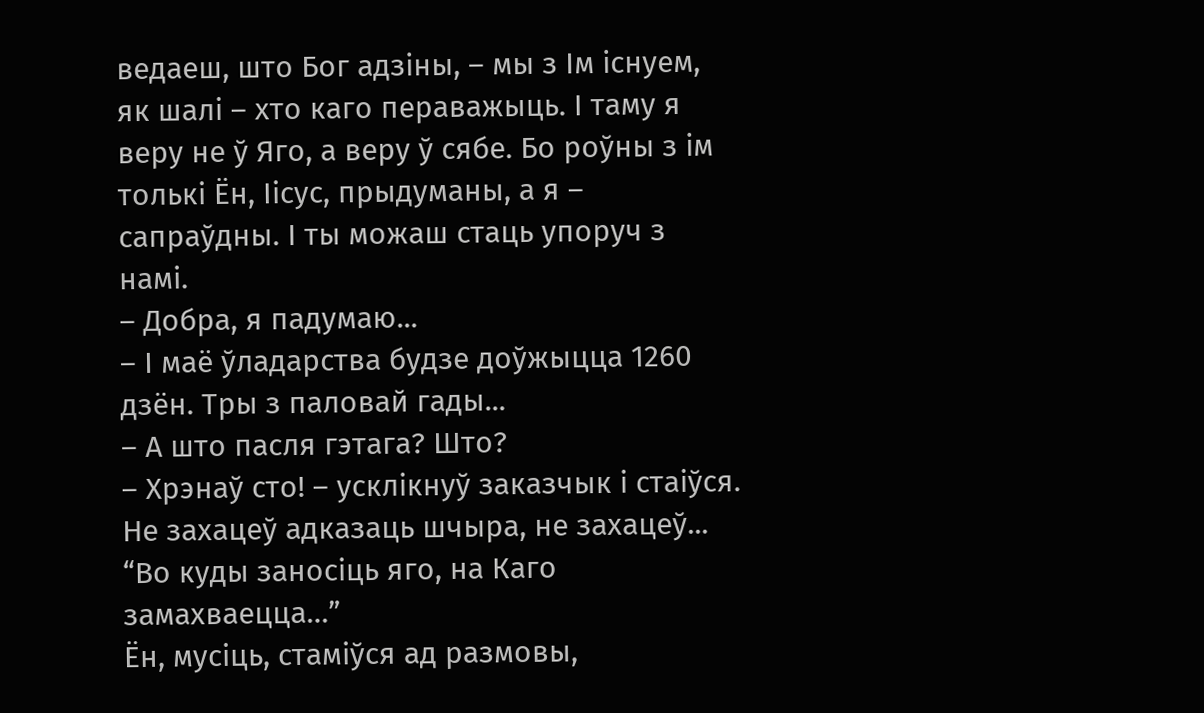ведаеш, што Бог адзіны, – мы з Ім існуем, як шалі – хто каго пераважыць. І таму я веру не ў Яго, а веру ў сябе. Бо роўны з ім толькі Ён, Іісус, прыдуманы, а я – сапраўдны. І ты можаш стаць упоруч з намі.
– Добра, я падумаю...
– І маё ўладарства будзе доўжыцца 1260 дзён. Тры з паловай гады...
– А што пасля гэтага? Што?
– Хрэнаў сто! – усклікнуў заказчык і стаіўся. Не захацеў адказаць шчыра, не захацеў...
“Во куды заносіць яго, на Каго замахваецца…”
Ён, мусіць, стаміўся ад размовы,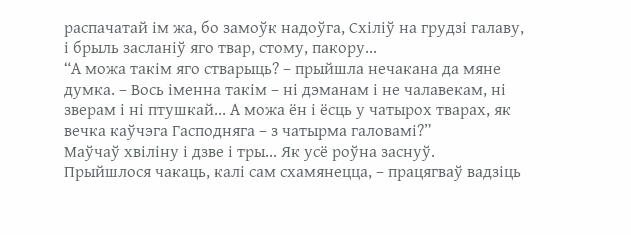распачатай ім жа, бо замоўк надоўга, Схіліў на грудзі галаву, і брыль засланіў яго твар, стому, пакору...
“А можа такім яго стварыць? – прыйшла нечакана да мяне думка. – Вось іменна такім – ні дэманам і не чалавекам, ні зверам і ні птушкай... А можа ён і ёсць у чатырох тварах, як вечка каўчэга Гасподняга – з чатырма галовамі?”
Маўчаў хвіліну і дзве і тры... Як усё роўна заснуў.
Прыйшлося чакаць, калі сам схамянецца, – працягваў вадзіць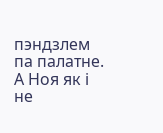пэндзлем па палатне.
А Ноя як і не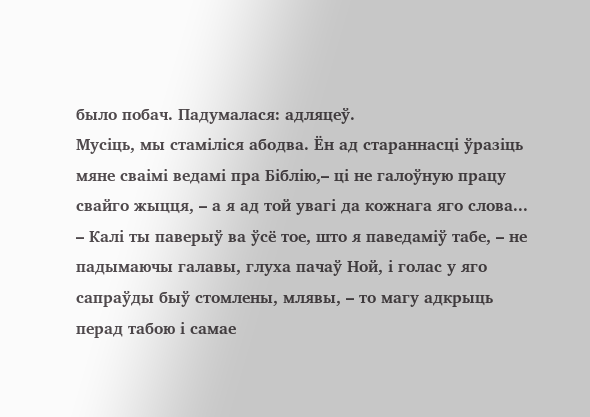было побач. Падумалася: адляцеў.
Мусіць, мы стаміліся абодва. Ён ад стараннасці ўразіць мяне сваімі ведамі пра Біблію,– ці не галоўную працу свайго жыцця, – а я ад той увагі да кожнага яго слова...
– Калі ты паверыў ва ўсё тое, што я паведаміў табе, – не падымаючы галавы, глуха пачаў Ной, і голас у яго сапраўды быў стомлены, млявы, – то магу адкрыць перад табою і самае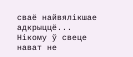сваё найвялікшае адкрыццё... Нікому ў свеце нават не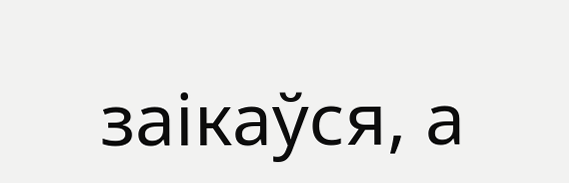заікаўся, а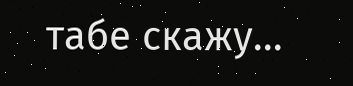табе скажу...